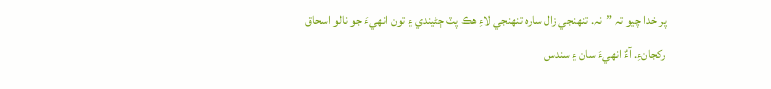پر خدا چيو تہ ”نہ. تنهنجي زال سارہ تنهنجي لاءِ هڪ پٽ ڄڻيندي ۽ تون انهيءَ جو نالو اسحاق رکجانءِ. آءٌ انهيءَ سان ۽ سندس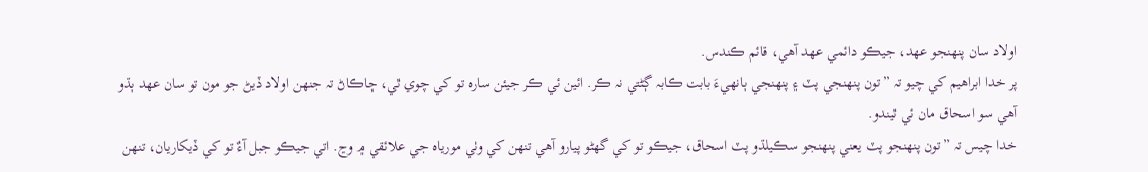اولاد سان پنهنجو عهد، جيڪو دائمي عهد آهي، قائم ڪندس.
پر خدا ابراهيم کي چيو تہ ”تون پنهنجي پٽ ۽ پنهنجي ٻانهيءَ بابت ڪابہ ڳڻتي نہ ڪر. ائين ئي ڪر جيئن سارہ تو کي چوي ٿي، ڇاڪاڻ تہ جنهن اولاد ڏيڻ جو مون تو سان عهد ٻڌو آهي سو اسحاق مان ئي ٿيندو.
خدا چيس تہ ”تون پنهنجو پٽ يعني پنهنجو سڪيلڌو پٽ اسحاق، جيڪو تو کي گھڻو پيارو آهي تنهن کي وٺي مورياہ جي علائقي ۾ وڃ. اتي جيڪو جبل آءٌ تو کي ڏيکاريان، تنهن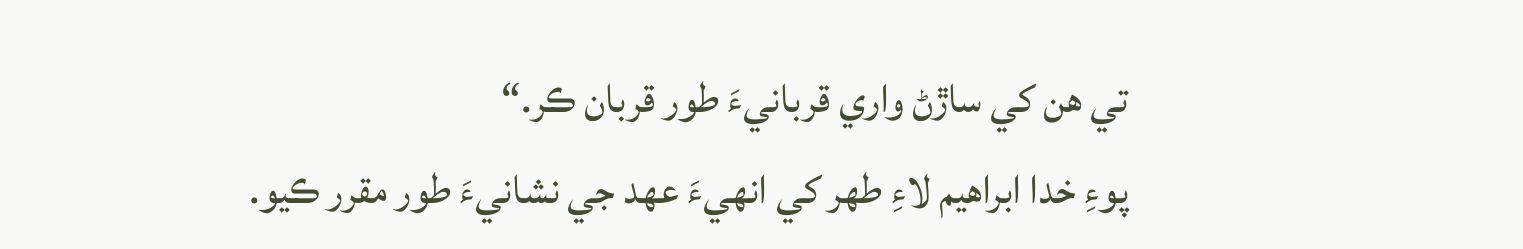تي هن کي ساڙڻ واري قربانيءَ طور قربان ڪر.“
پوءِ خدا ابراهيم لاءِ طهر کي انهيءَ عهد جي نشانيءَ طور مقرر ڪيو.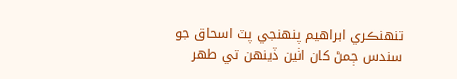تنهنڪري ابراهيم پنهنجي پٽ اسحاق جو سندس ڄمڻ کان اٺين ڏينهن تي طهر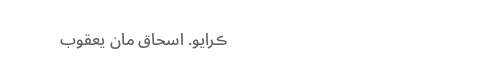ڪرايو. اسحاق مان يعقوب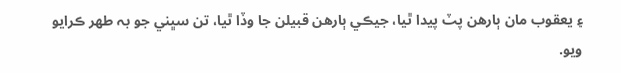۽ يعقوب مان ٻارهن پٽ پيدا ٿيا، جيڪي ٻارهن قبيلن جا وڏا ٿيا، تن سڀني جو بہ طهر ڪرايو ويو.